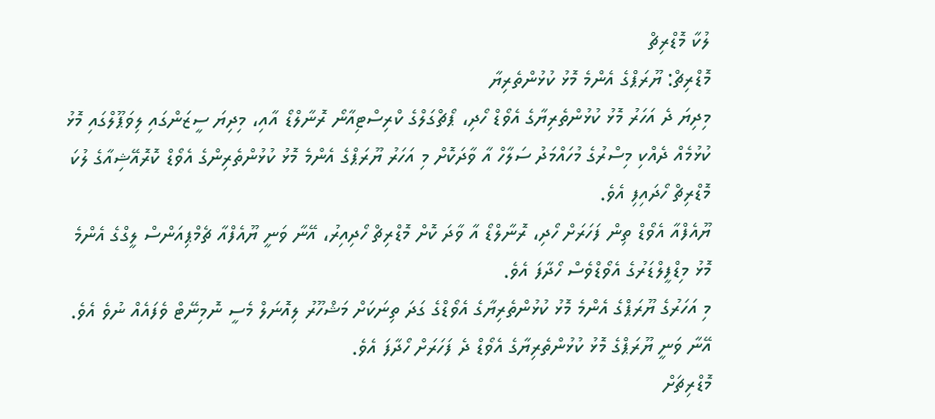ލުކާ މޮޑްރިޗް
މޮޑްރިޗް: ޔޫރަޕްގެ އެންމެ މޮޅު ކުޅުންތެރިޔާ
މިދިޔަ ދެ އަހަރު މޮޅު ކުޅުންތެރިޔާގެ އެވޯޑް ހޯދި، ޕޯޗްގަލްގެ ކްރިސްޓިއާނޯ ރޮނާލްޑޯ އާއި، މިދިޔަ ސީޒަންގައި ލިވަޕޫލްގައި މޮޅު ކުޅުމެއް ދެއްކި މިސްރުގެ މުހައްމަދު ސަލާހް އާ ވާދަކޮށް މި އަހަރު ޔޫރަޕްގެ އެންމެ މޮޅު ކުޅުންތެރިންގެ އެވޯޑް ކޮރޮއޭޝިއާގެ ލުކަ މޮޑްރިޗް ހޯދައިފި އެވެ.
ޔޫއެފްއާ އެވޯޑް ތިން ފަހަރަށް ހޯދި، ރޮނާލްޑޯ އާ ވާދަ ކޮށް މޮޑްރިޗް ހޯދިއިރު، އޭނާ ވަނީ ޔޫއެފްއާ ޗެމްޕިއަންސް ލީގްގެ އެންމެ މޮޅު މިޑްފީލްޑަރުގެ އެވޯޑްވެސް ހޯދާފަ އެވެ.
މި އަހަރުގެ ޔޫރަޕްގެ އެންމެ މޮޅު ކުޅުންތެރިޔާގެ އެވޯޑްގެ ގަދަ ތިނަކަށް މަޝްހޫރު ލިއޮނަލް މެސީ ނޮމިނޭޓް ވެފައެއް ނުވެ އެވެ. އޭނާ ވަނީ ޔޫރަޕްގެ މޮޅު ކުޅުންތެރިޔާގެ އެވޯޑް ދެ ފަހަރަށް ހޯދާފަ އެވެ.
މޮޑްރިޗަށް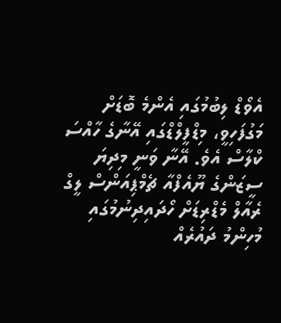އެވޯޑް ލިބުމުގައި އެންމެ ބޮޑަށް މަގުފަހިވީ، މިޑްފީލްޑްގައި އޭނާގެ ހާއްސަ ކްލާސް އެވެ. އޭނާ ވަނީ މިދިޔަ ސީޒަންގެ ޔޫއެފްއާ ޗެމްޕިއަންސް ލީގް ރެއާލް މެޑްރިޑަށް ހޯދައިދިނުމުގައި މުހިންމު ދައުރެއް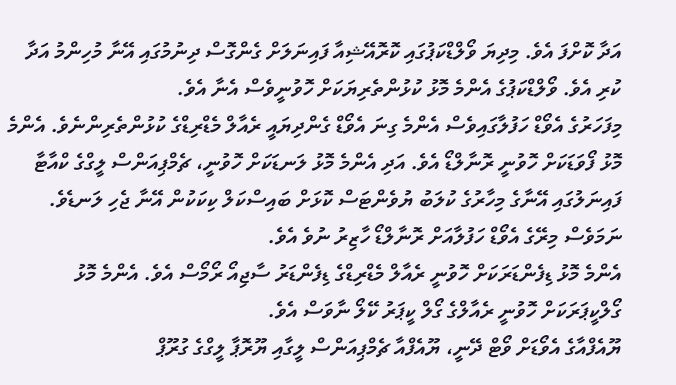އަދާ ކޮށްފަ އެވެ. މިދިޔަ ވޯލްޑްކަޕުގައި ކޮރޮއޭޝިއާ ފައިނަލަށް ގެންގޮސް ދިނުމުގައި އޭނާ މުހިންމު އަދާ ކުރި އެވެ. ވޯލްޑްކަޕުގެ އެންމެ މޮޅު ކުޅުންތެރިޔަކަށް ހޮވުނީވެސް އެނާ އެވެ.
މިފަހަރުގެ އެވޯޑް ހަފުލާގައިވެސް އެންމެ ގިނަ އެވޯޑް ގެންދިޔައީ ރެއާލް މެޑްރިޑްގެ ކުޅުންތެރިންނެވެ. އެންމެ މޮޅު ފޯވަޑަކަށް ހޮވުނީ ރޮނާލްޑޯ އެވެ. އަދި އެންމެ މޮޅު ލަނޑަކަށް ހޮވުނީ، ޗެމްޕިއަންސް ލީގްގެ ކްއާޓާ ފައިނަލުގައި އޭނާގެ މިހާރުގެ ކުލަބު ޔުވެންޓަސް ކޮޅަށް ބައިސްކަލް ކިކަކުން އޭނާ ޖެހި ލަނޑެވެ. ނަމަވެސް މިރޭގެ އެވޯޑް ހަފުލާއަށް ރޮނާލްޑޯ ހާޒިރު ނުވެ އެވެ.
އެންމެ މޮޅު ޑިފެންޑަރަކަށް ހޮވުނީ ރެއާލް މެޑްރިޑްގެ ޑިފެންޑަރު ސާޖިއޯ ރޯމޯސް އެވެ. އެންމެ މޮޅު ގޯލްކީޕަރަކަށް ހޮވުނީ ރެއާލްގެ ގޯލް ކީޕަރު ކޭލޯ ނާވަސް އެވެ.
ޔޫއެފްއާގެ އެވޯޑަށް ވޯޓް ދޭނީ، ޔޫއެފްއާ ޗެމްޕިއަންސް ލީގާއި ޔޫރޮޕާ ލީގްގެ ގުރޫޕް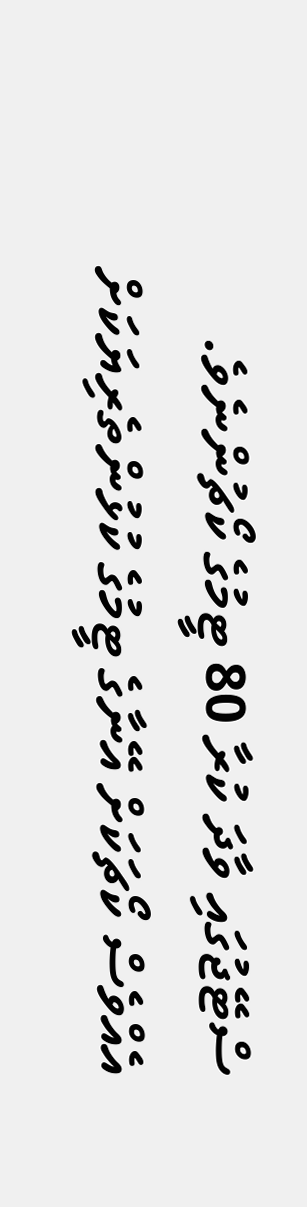ސްޓޭޖުގައި ވާދަ ކުރާ 80 ޓީމުގެ ކޯޗުންނެވެ. އެއްވެސް ކޯޗަކަށް އޭނާގެ ޓީމުގެ ކުޅުންތެރިޔަކަށް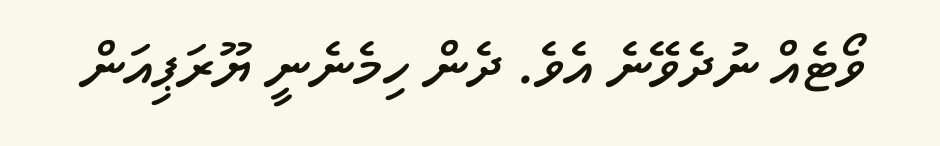ވޯޓެއް ނުދެވޭނެ އެވެ. ދެން ހިމެނެނީ ޔޫރަޕިއަން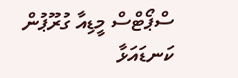ސްޕޯޓްސް މީޑިއާ ގުރޫޕުން ކަނޑައަޅާ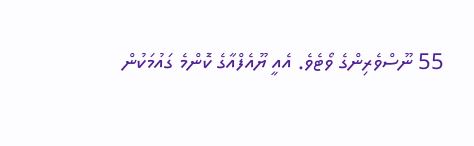55 ނޫސްވެރިންގެ ވޯޓެވެ. އެއީ ޔޫއެފްއާގެ ކޮންމެ ގައުމަކުން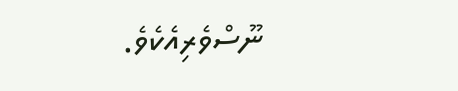ނޫސްވެރިއެކެވެ.